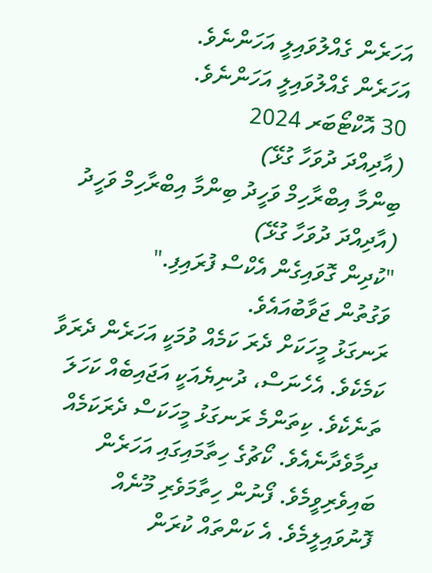އަހަރެން ގެއްލުވައިލީ އަހަންނެވެ.
އަހަރެން ގެއްލުވައިލީ އަހަންނެވެ.
30 އޮކްޓޯބަރ 2024
(އާދިއްދަ ދުވަހާ ގުޅޭ)
ބިންމާ އިބްރާހިމް ވަހީދު ބިންމާ އިބްރާހިމް ވަހީދު
(އާދިއްދަ ދުވަހާ ގުޅޭ)
"ކުދިން ގޮވައިގެން އެކްސް ފުރައިފި."
ވަގުތުން ޖަވާބުއައެވެ.
ރަނގަޅު މީހަކަށް ދެރަ ކަމެއް ވުމަކީ އަހަރެން ދެރަވާ ކަމެކެވެ. އެހެނަސް، ދުނިޔެއަކީ އަޖައިބެއް ކަހަލަ ތަނެކެވެ. ކިތަންމެ ރަނގަޅު މީހަކަސް ދެރަކަމެއް ދިމާވެދާނެއެވެ. ކޯޗުގެ ހިތާމައިގައި އަހަރެން ބައިވެރިވީމެވެ. ފޯނުން ހިތާމަވެރި މޫނެއް ފޮނުވައިލީމެވެ. އެ ކަންތައް ކުރަން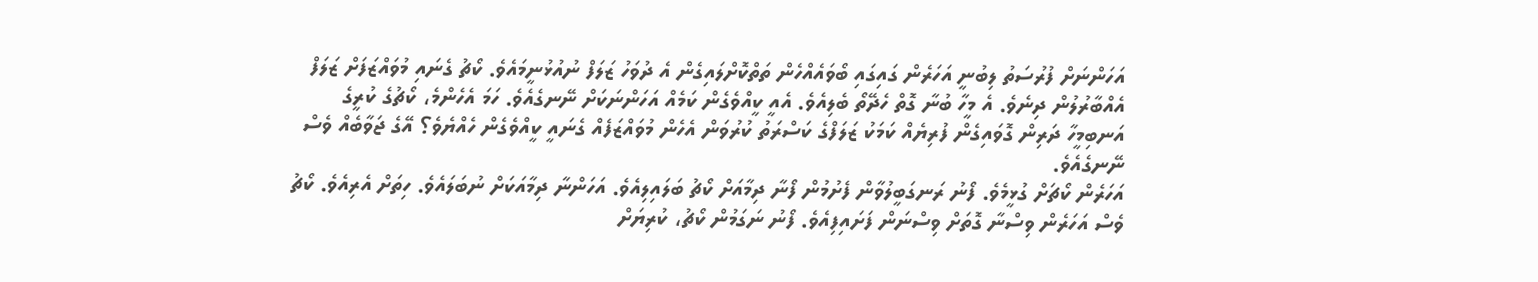އަހަންނަށް ފުރުސަތު ލިބުނީ އަހަރެން ގައިގައި ބޯވައެއްހެން ތަތްކޮށްލައިގެން އެ ދުވަހު ޒަލަފް ނުއުޅުނީމައެވެ. ކޯޗު ގެނައި މުވައްޒަފަށް ޒަލަފް އެއްބާރުލުން ދިނެވެ. އެ މީހާ ބުނާ ގޮތް ހެދޭތޯ ބެލިއެވެ. އެއީ ކީއްވެގެން ކަމެއް އަހަންނަކަށް ނޭނގެއެވެ. ހަމަ އެހެންމެ، ކޯޗުގެ ކުރީގެ އަނބިމީހާ ދަރިން ގޮވައިގެން ފުރިޔެއް ކަމަކު ޒަލަފްގެ ކަސްރަތު ކުރުވަން އެހެން މުވައްޒަފެއް ގެނައީ ކީއްވެގެން ހެއްޔެވެ؟ އޭގެ ޖަވާބެއް ވެސް ނޭނގެއެވެ.
އަހަރެން ކޯޗަށް ގުޅީމެވެ. ފޯނު ރަނގަބީލުވާން ފެށުމުން ފޯނާ ދިމާއަށް ކޯޗު ބަލައިލިއެވެ. އަހަންނާ ދިމާއަކަށް ނުބަލައެވެ. ހިތަށް އެރިއެވެ. ކޯޗު ވެސް އަހަރެން ވިސްނާ ގޮތަށް ވިސްނަން ފަށައިފިއެވެ. ފޯނު ނަގަމުން ކޯޗު، ކުރިޔަށް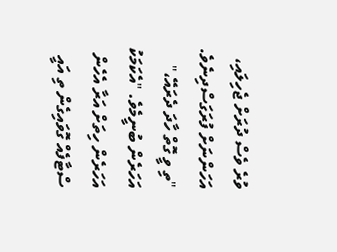ވުރެ ވެސް ދުރަށް ޖެހިލައި، އަހަންނަށް ފުރަގަސްދިނެވެ.
"ތި ވީ ގޮތް ހާދަ ދެރައޭ،" އަހަރެން ބުނީމެވެ. "އެކަމަކު އަހަރެން ހިތަށް އަރާ އެހެން ސްޓާފެއް ގޮވައިގެން ތި އައީ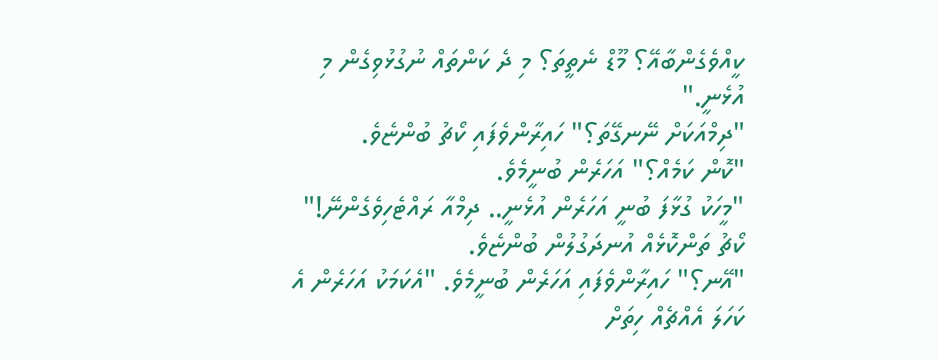ކީއްވެގެންބާއޭ؟ މޫޑް ނެތީތަ؟ މި ދެ ކަންތައް ނުގުޅުވިގެން މި އުޅެނީ."
"ދިމްއަކަށް ނޭނގޭތަ؟" ހައިރާންވެފައި ކޯޗު ބުންޏެވެ.
"ކޮން ކަމެއް؟" އަހަރެން ބުނީމެވެ.
"މީހަކު ގުޅާފަ ބުނީ އަހަރެން އުޅެނީ.. ދިމްއާ ރައްޓެހިވެގެންނޭ!" ކޯޗު ތަންކޮޅެއް އުނދަގުލުން ބުންޏެވެ.
"އޭނ؟" ހައިރާންވެފައި އަހަރެން ބުނީމެވެ. "އެކަމަކު އަހަރެން އެ ކަހަލަ އެއްޗެއް ހިތަށް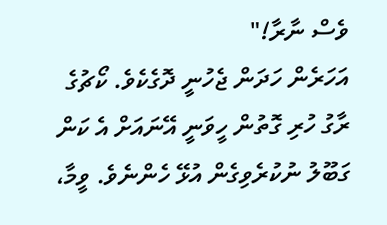ވެސް ނާރާ!"
އަހަރެން ހަދަން ޖެހުނީ ދޮގެކެވެ. ކޯޗުގެ ރާގު ހުރި ގޮތުން ހީވަނީ އޭނައަށް އެ ކަން ގަބޫލު ނުކުރެވިގެން އުޅޭ ހެންނެވެ. ވީމާ،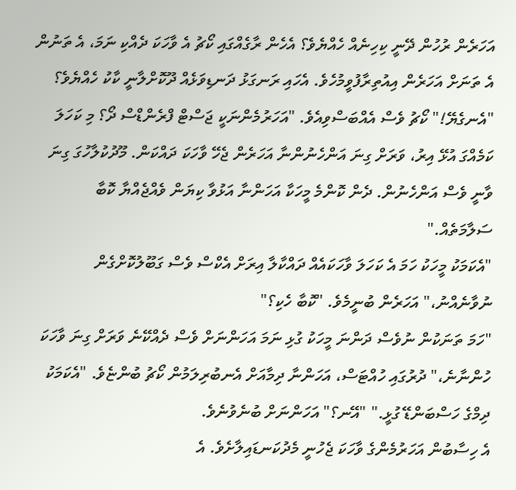އަހަރެން ރުހުން ދޭނީ ކިހިނެއް ހެއްޔެވެ؟ އެހެން ރާގެއްގައި ކޯޗު އެ ވާހަކަ ދެއްކި ނަމަ، އެ ތަނުން އެ ތަނަށް އަހަރެން އިއުތިރާފުވީމުހެވެ. އެހައި ރަނގަޅު ދަނޑިވަޅެއް ދޫކޮށްލާނީ ކާކު ހެއްޔެވެ؟
"އެނގެޔޭ!" ކޯޗު ވެސް އެއްބަސްވިއެވެ. "އަހަރުމެންނަކީ ޖަސްޓް ފްރެންޑްސް ދޯ؟ މި ކަހަލަ ކަމެއްގަ އުޅޭ އިރު، ވަރަށް ގިނަ އަންހެނުންނާ އަހަރެން ޖެހޭ ވާހަކަ ދައްކަން. މޫދުކުލާހުގަ ގިނަ ވާނީ ވެސް އަންހެނުން. ދެން ކޮންމެ މީހަކާ އަހަންނާ އަޅުވާ ކިޔަން ވެއްޖެއްޔާ ކޮބާ ސަލާމަތެއް."
"އެކަމަކު މީހަކު ހަމަ އެ ކަހަލަ ވާހަކައެއް ދައްކާލާ އިރަށް އެކްސް ވެސް ގަބޫލުކޮށްގެން ނުވާނެއްނު،" އަހަރެން ބުނީމެވެ. "ކޮބާ ހެކި؟"
"ހަމަ ތަނަކުން ނުވެސް ދަންނަ މީހަކު ގުޅި ނަމަ އަހަންނަށް ވެސް ދެއްކޭނެ ވަރަށް ގިނަ ވާހަކަ ހުންނާނެ،" ދުރުގައި ހުއްޓަސް، އަހަންނާ ދިމާއަށް އެނބުރިލަމުން ކޯޗު ބުންޏެވެ. "އެކަމަކު ދިމްގެ ހަސްބަންޑޭ ގުޅީ." "އޭނ؟" އަހަންނަށް ބުނެވުނެވެ.
އެ ހިސާބުން އަހަރުމެންގެ ވާހަކަ ޖެހުނީ މެދުކަނޑައިލާށެވެ. އެ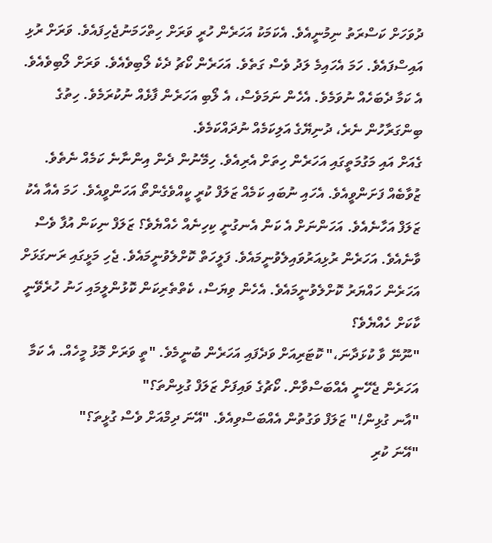ދުވަހަށް ކަސްރަތު ނިމުނީއެވެ. އެކަމަކު އަހަރެން ހުރީ ވަރަށް ހިތްހަމަނުޖެހިފައެވެ. ވަރަށް ރުޅި އައިސްފައެވެ. ހަމަ އެހައިމެ ލަދު ވެސް ގަތެވެ. އަހަރެން ކޯޗު ދެކެ ލޯބިވެއެވެ. ވަރަށް ލޯބިވެއެވެ. އެ ކަމާ ދެބަހެއް ނުވަމެވެ. އެހެން ނަމަވެސް، އެ ލޯބި އަހަރެން ފާޅެއް ނުކުރަމެވެ. ހިތުގެ ބިންގަރާހުން ނެރެ، ދުނިޔޭގެ އަލިކަމެއް ނުދައްކަމެވެ.
ގެއަށް އައި މަގުމަތީގައި އަހަރެން ހިތަށް އެރިއެވެ. ހިމޭނުން ދެން އިންނާނެ ކަމެއް ނެތެވެ. ޒުވާބެއް ފަށަންވީއެވެ. އެހައި ނުބައި ކަމެއް ޒަލަފް ކުރީ ކީއްވެގެންތޯ އަހަންވީއެވެ. ހަމަ އެއާ އެކު ޒަލަފް އަހާނެއެވެ. އަހަންނަށް އެ ކަން އެނގުނީ ކިހިނެއް ހެއްޔެވެ؟ ޒަލަފް ނިކަން އުފާ ވެސް ވާނެއެވެ. އަހަރެން ރުޅިއަރުވައިލެވުނީމައެވެ. ފަލީހަތް ކޮށްލެވުނީމައެވެ. ޖެހި މަޅީގައި ރަނގަޅަށް އަހަރެން ހައްޔަރު ކޮށްލެވުނީމައެވެ. އެހެން ވިޔަސް، ކެތްތެރިކަން ކޮޅުންލީމައި ހަނު ހުރެވޭނީ ކާކަށް ހެއްޔެވެ؟
"ނޫނޭ ވާ ކުޅަދާނަ،" ކޮޓަރިއަށް ވަދެފައި އަހަރެން ބުނީމެވެ. "ތީ ވަރަށް މޮޅު މީހެއް. އެ ކަމާ އަހަރެން ޖެހޭނީ އެއްބަސްވާން. ކޯޗުގެ ވައިފަށް ޒަލަފް ގުޅިންތަ؟"
"އާނ ގުޅިން!" ޒަލަފް ވަގުތުން އެއްބަސްވިއެވެ. "އޭނަ ދިމްއަށް ވެސް ގުޅީތަ؟"
"އޭނަ ކުރި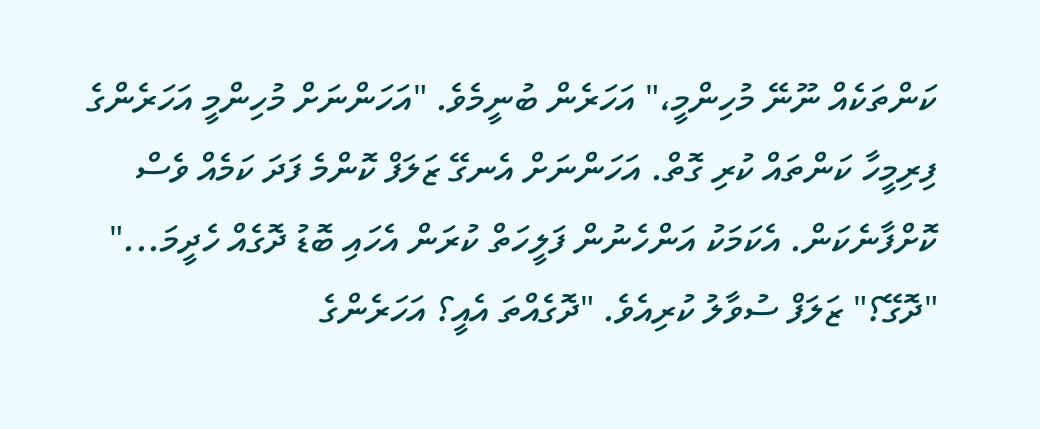ކަންތަކެއް ނޫނޭ މުހިންމީ،" އަހަރެން ބުނީމެވެ. "އަހަންނަށް މުހިންމީ އަހަރެންގެ ފިރިމީހާ ކަންތައް ކުރި ގޮތް. އަހަންނަށް އެނގޭ ޒަލަފް ކޮންމެ ފަދަ ކަމެއް ވެސް ކޮށްފާނެކަން. އެކަމަކު އަންހެނުން ފަލީހަތް ކުރަން އެހައި ބޮޑު ދޮގެއް ހެދީމަ..."
"ދޮގޭ؟" ޒަލަފް ސުވާލު ކުރިއެވެ. "ދޮގެއްތަ އެއީ؟ އަހަރެންގެ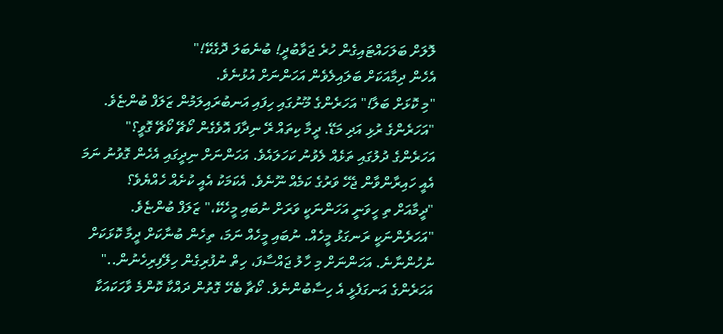ލޮލަށް ބަލަހައްޓައިގެން ހުރެ ޖަވާބުދީ! ބުނެބަލަ ދޮގެކޭ!"
އެހެން ދިމާއަކަށް ބަލައިލެވެން އަހަންނަށް އުޅުނެވެ.
"މި ކޮޅަށް ބަލާ!" އަހަރެންގެ މޫނުގައި ހިފައި އަނބުރައިލަމުން ޒަލަފް ބުންޏެވެ. "އަހަރެންގެ ރުޅި އަދި މަޑޭ. ދީމާ ކިތައް ރޭ ނިދާފަ އޮވެގެން ކޯޗޭ ކޯޗޭ ގޮވީ؟"
އަހަރެންގެ ދުލުގައި ތަޅެއް ލެވުނު ކަހަލައެވެ. އަހަންނަށް ނިދީގައި އެހެން ގޮވުނު ނަމަ އެއީ ހައިރާންވާން ޖެހޭ ވަރުގެ ކަމެއް ނޫނެވެ. އެކަމަކު އެއީ ކުށެއް ހެއްޔެވެ؟
"ދީމާއަށް ތި ހީވަނީ އަހަންނަކީ ވަރަށް ނުބައި މީހެކޭ،" ޒަލަފް ބުންޏެވެ. "އަހަރެންނަކީ ރަނގަޅު މީހެއް. ނުބައި މީހެއް ނަމަ، ތިހެން ބުނާކަށް ދީމާ ކޮޅަކަށް ނުހުންނާނެ. އަހަންނަށް މި ހާލު ޖައްސާފަ، ހިތް ނުފުރިގެން ހިލޭފިރިހެނުން.."
އަހަރެންގެ އަނގަފެޅީ އެ ހިސާބުންނެވެ. ކޯޗާ ބެހޭ ގޮތުން ދައްކާ ކޮންމެ ވާހަކައަކާ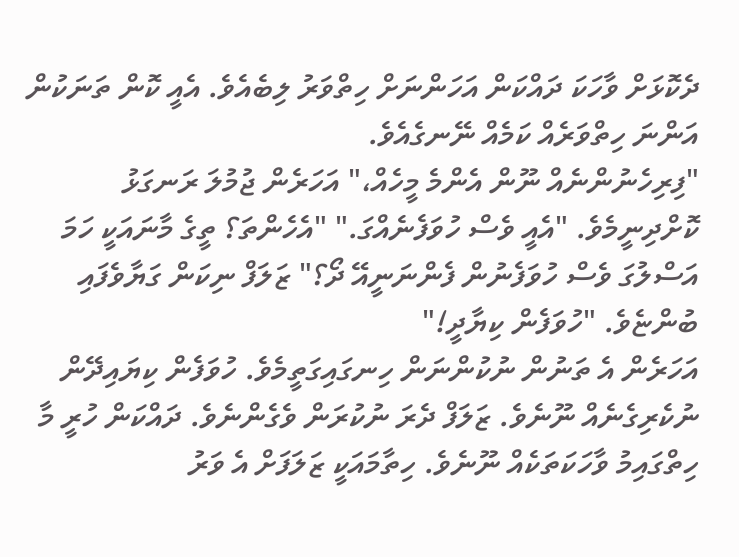ދެކޮޅަށް ވާހަކަ ދައްކަން އަހަންނަށް ހިތްވަރު ލިބެއެވެ. އެއީ ކޮން ތަނަކުން އަންނަ ހިތްވަރެއް ކަމެއް ނޭނގެއެވެ.
"ފިރިހެނުންނެއް ނޫން އެންމެ މީހެއް،" އަހަރެން ޖުމުލަ ރަނގަޅު ކޮށްދިނީމެވެ. "އެއީ ވެސް ހުވަފެނެއްގަ." "އެހެންތަ؟ ތީގެ މާނައަކީ ހަމަ އަސްލުގަ ވެސް ހުވަފެނުން ފެންނަނީއޭ ދޯ؟" ޒަލަފް ނިކަން ގަޔާވެފައި ބުންޏެވެ. "ހުވަފެން ކިޔާދީ!"
އަހަރެން އެ ތަނުން ނުކުންނަން ހިނގައިގަތީމެވެ. ހުވަފެން ކިޔައިދޭން ނުކެރިގެނެއް ނޫނެވެ. ޒަލަފް ދެރަ ނުކުރަން ވެގެންނެވެ. ދައްކަން ހުރީ މާ ހިތްގައިމު ވާހަކަތަކެއް ނޫނެވެ. ހިތާމައަކީ ޒަލަފަށް އެ ވަރު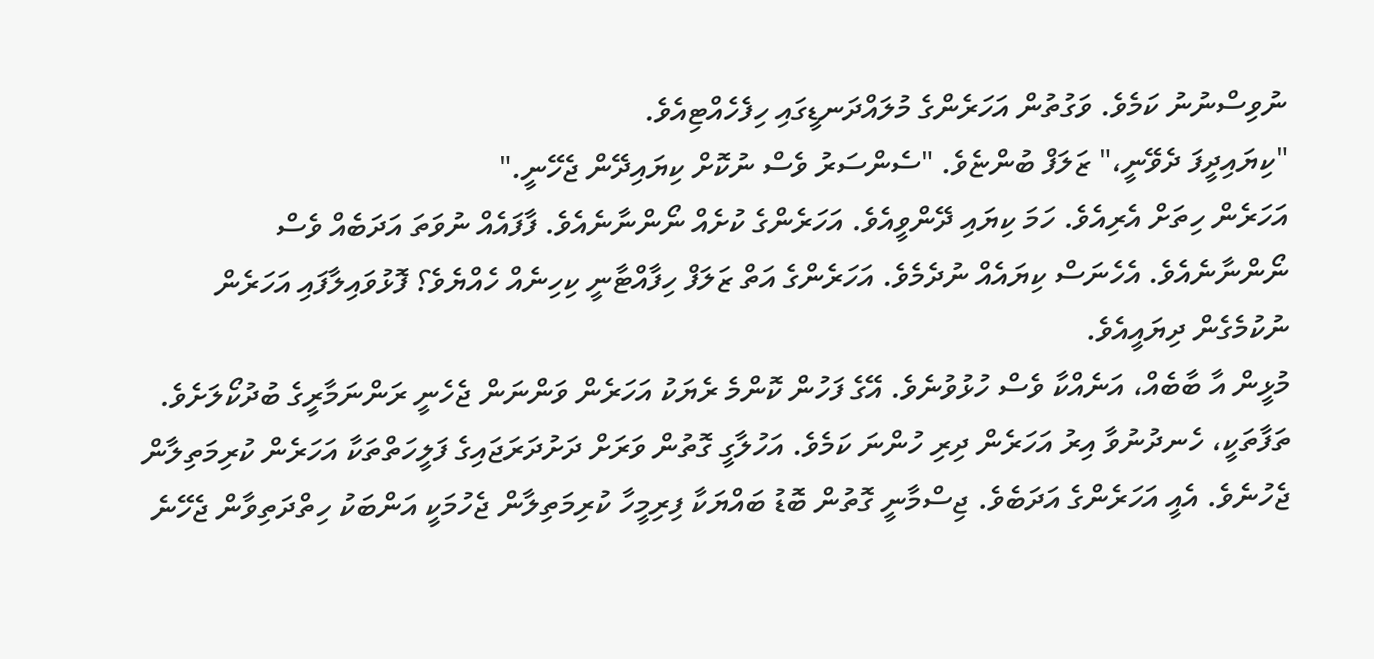ނުވިސްނުނު ކަމެވެ. ވަގުތުން އަހަރެންގެ މުލައްދަނޑީގައި ހިފެހެއްޓިއެވެ.
"ކިޔައިދީފަ ދެވޭނީ،" ޒަލަފް ބުންޏެވެ. "ސެންސަރު ވެސް ނުކޮށް ކިޔައިދޭން ޖެހޭނީ."
އަހަރެން ހިތަށް އެރިއެވެ. ހަމަ ކިޔައި ދޭންވީއެވެ. އަހަރެންގެ ކުށެއް ނޯންނާނެއެވެ. ފާފައެއް ނުވަތަ އަދަބެއް ވެސް ނޯންނާނެއެވެ. އެހެނަސް ކިޔައެއް ނުދެމެވެ. އަހަރެންގެ އަތް ޒަލަފް ހިފާއްޓާނީ ކިހިނެއް ހެއްޔެވެ؟ ފޮޅުވައިލާފައި އަހަރެން ނުކުމެގެން ދިޔައީއެވެ.
މުޅީން އާ ބާބެއް، އަނެއްކާ ވެސް ހުޅުވުނެވެ. އޭގެ ފަހުން ކޮންމެ ރެޔަކު އަހަރެން ވަންނަން ޖެހެނީ ރަންނަމާރީގެ ބުދުކޯލަށެވެ. ތަފާތަކީ، ހެނދުނުވާ އިރު އަހަރެން ދިރި ހުންނަ ކަމެވެ. އަހުލާގީ ގޮތުން ވަރަށް ދަށުދަރަޖައިގެ ފަލީހަތްތަކާ އަހަރެން ކުރިމަތިލާން ޖެހުނެވެ. އެއީ އަހަރެންގެ އަދަބެވެ. ޖިސްމާނީ ގޮތުން ބޮޑު ބައްޔަކާ ފިރިމީހާ ކުރިމަތިލާން ޖެހުމަކީ އަންބަކު ހިތްދަތިވާން ޖެހޭނެ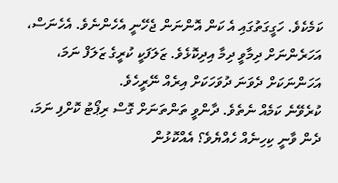ކަމެކެވެ. ހަގީގަތުގައި އެ ކަން އޮންނަން ޖެހޭނީ އެހެންނެވެ. އެހެނަސް، އަހަރެންނަށް ދިމާވީ ދިމާ އިދިކޮޅެވެ. ޒަލަފަކީ ކުރީގެ ޒަލަފް ނަމަ، އަހަންނަކަށް ދެވަނަ ދުވަހަކަށް އިރެއް ނޭރީހެވެ.
ކުރެވޭނެ ކަމެއް ނެތެވެ. ދާންވީ ތަންތަނަށް ގޮސް ރިޕޯޓު ކޮށްފި ނަމަ، ދެން ވާނީ ކިހިނެއް ހެއްޔެވެ؟ އެއްކޮޅުން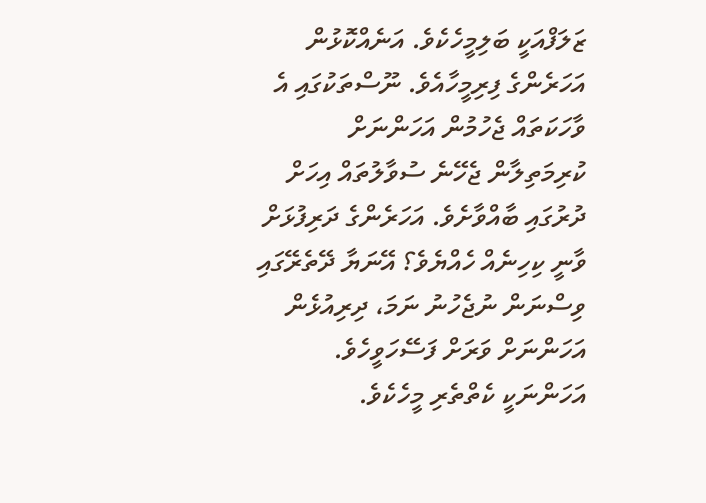ޒަލަފްއަކީ ބަލިމީހެކެވެ. އަނެއްކޮޅުން އަހަރެންގެ ފިރިމީހާއެވެ. ނޫސްތަކުގައި އެ ވާހަކަތައް ޖެހުމުން އަހަންނަށް ކުރިމަތިލާން ޖެހޭނެ ސުވާލުތައް އިހަށް ދުރުގައި ބާއްވާށެވެ. އަހަރެންގެ ދަރިފުޅަށް ވާނީ ކިހިނެއް ހެއްޔެވެ؟ އޭނަޔާ ދޭތެރޭގައި ވިސްނަން ނުޖެހުނު ނަމަ، ދިރިއުޅެން އަހަންނަށް ވަރަށް ފަސޭހަވީހެވެ. އަހަންނަކީ ކެތްތެރި މީހެކެވެ.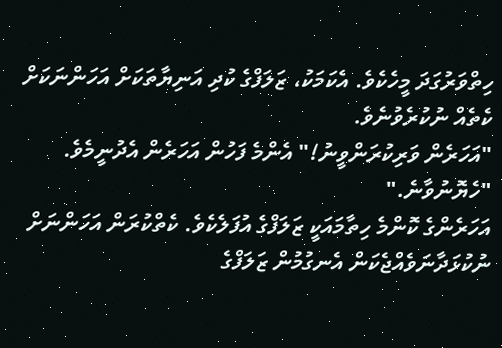ހިތްވަރުގަދަ މީހެކެވެ. އެކަމަކު، ޒަލަފްގެ ކުދި އަނިޔާތަކަށް އަހަންނަކަށް ކެތެއް ނުކުރެވުނެވެ.
"އަހަރެން ވަރިކުރަންވީނު!" އެންމެ ފަހުން އަހަރެން އެދުނީމެވެ. "ހެޔޮނުވާނެ."
އަހަރެންގެ ކޮންމެ ހިތާމައަކީ ޒަލަފްގެ އުފަލެކެވެ. ކެތްކުރަން އަހަންނަށް ނުކުޅަދާނަވެއްޖެކަން އެނގުމުން ޒަލަފްގެ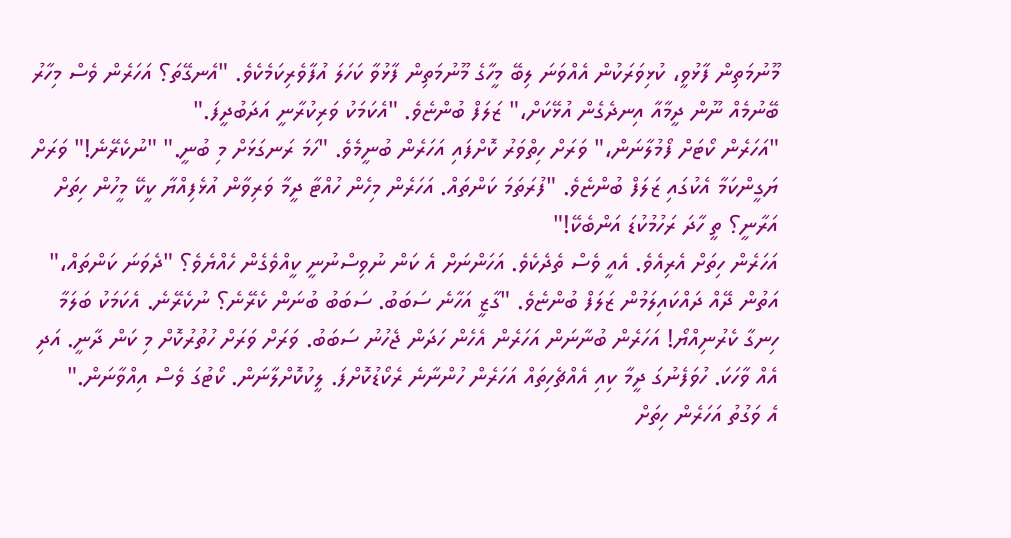މޫނުމަތިން ފާޅުވީ، ކުޅިވަރަކުން އެއްވަނަ ލިބޭ މީހާގެ މޫނުމަތިން ފާޅުވާ ކަހަލަ އުފާވެރިކަމެކެވެ. "އެނގޭތަ؟ އަހަރެން ވެސް މިހާރު ބޭނުމެއް ނޫން ދީމާއާ އިނދެގެން އުޅޭކަށް،" ޒަލަފް ބުންޏެވެ. "އެކަމަކު ވަރިކުރާނީ އަދަބުދީފަ."
"އަހަރެން ކޯޓަށް ފޯމުލާނަން،" ވަރަށް ހިތްވަރު ކޮށްފައި އަހަރެން ބުނީމެވެ. "ހަމަ ރަނގަޅަށް މި ބުނީ." "ނުކެރޭނެ!" ވަރަށް ޔަގީންކަމާ އެކުގައި ޒަލަފް ބުންޏެވެ. "ފުރަތަމަ ކަންތައް. އަހަރެން މިހެން ހުއްޓާ ދީމާ ވަރިވާން އުޅެފިއްޔާ ކީކޭ މީހުން ހިތަށް އަރާނީ؟ ތީ ހާދަ ރަހުމުކުޑަ އަންބެކޭ!"
އަހަރެން ހިތަށް އެރިއެވެ. އެއީ ވެސް ތެދެކެވެ. އަހަންނަށް އެ ކަން ނުވިސްނުނީ ކީއްވެގެން ހެއްޔެވެ؟ "ދެވަނަ ކަންތައް،" އަތުން ދޭއް ދައްކައިލަމުން ޒަލަފް ބުންޏެވެ. "ގާޒީ އަހާނެ ސަބަބު. ސަބަބު ބުނަން ކެރޭނެ؟ ނުކެރޭނެ. އެކަމަކު ބަލަމާ ހިނގާ ކެރުނިއްޔޯ! އަހަރެން ބުނާނަން އަހަރެން އެހެން ހަދަން ޖެހުނު ސަބަބު. ވަރަށް ވަރަށް ހުތުރުކޮށް މި ކަން ދާނީ. އަދި އެއް ވާހަކަ. ހުވަފެނުގަ ދީމާ ކިއި އެއްޗެހިތައް އަހަރެން ހުންނާނެ ރެކޯޑުކޮށްފަ. ލީކުކޮށްލާނަން. ކޯޓުގަ ވެސް އިއްވާނަން."
އެ ވަގުތު އަހަރެން ހިތަށް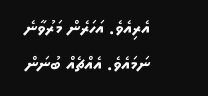އެރިއެވެ. އަހަރެން މަރުވާނެ ނަމައެވެ. އެއްޗެއް ބުނަން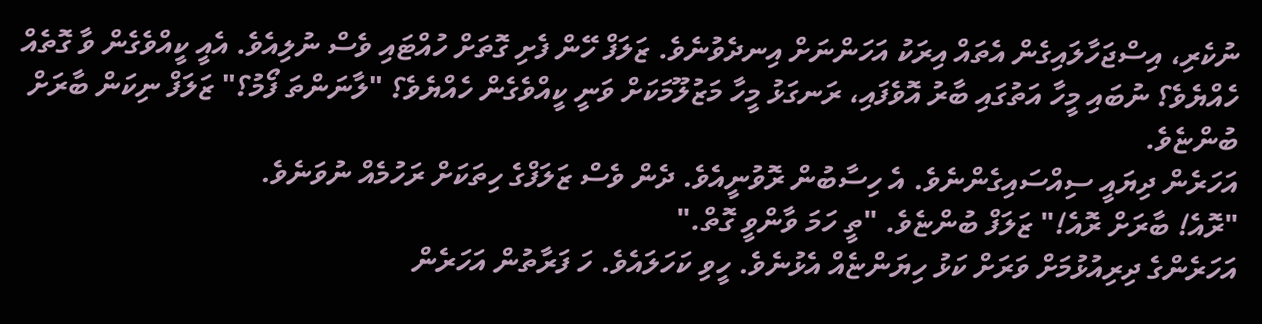ނުކެރި، އިސްޖަހާލައިގެން އެތައް އިރަކު އަހަންނަށް އިނދެވުނެވެ. ޒަލަފް ހޭން ފެށި ގޮތަށް ހުއްޓައި ވެސް ނުލިއެވެ. އެއީ ކީއްވެގެން ވާ ގޮތެއް ހެއްޔެވެ؟ ނުބައި މީހާ އަތުގައި ބާރު އޮވެފައި، ރަނގަޅު މީހާ މަޒުލޫމަކަށް ވަނީ ކީއްވެގެން ހެއްޔެވެ؟ "ލާނަންތަ ފޯމު؟" ޒަލަފް ނިކަން ބާރަށް ބުންޏެވެ.
އަހަރެން ދިޔައީ ސިއްސައިގެންނެވެ. އެ ހިސާބުން ރޮވުނީއެވެ. ދެން ވެސް ޒަލަފްގެ ހިތަކަށް ރަހުމެއް ނުވަނެވެ.
"ރޮއެ! ބާރަށް ރޮއެ!" ޒަލަފް ބުންޏެވެ. "ތީ ހަމަ ވާންވީ ގޮތް."
އަހަރެންގެ ދިރިއުޅުމަށް ވަރަށް ކަޅު ހިޔަންޏެއް އެޅުނެވެ. ހީވި ކަހަލައެވެ. ހަ ފަރާތުން އަހަރެން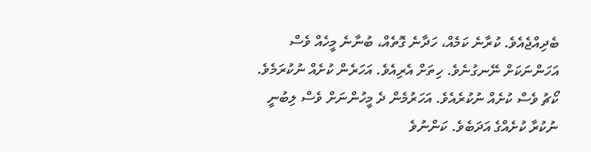ބެދިއްޖެއެވެ. ކުރާނެ ކަމެއް، ހަދާނެ ގޮތެއް، ބުނާނެ މީހެއް ވެސް އަހަންނަކަށް ނޭނގުނެވެ. ހިތަށް އެރިއެވެ. އަހަރެން ކުށެއް ނުކުރަމެވެ. ކޯޗު ވެސް ކުށެއް ނުކުރެއެވެ. އަހަރުމެން ދެ މީހުންނަށް ވެސް ލިބުނީ ނުކުރާ ކުށެއްގެ އަދަބެވެ. ކަންނުވެ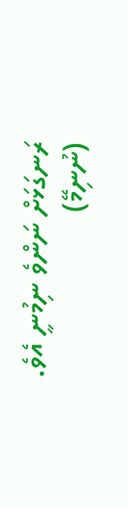ރަނގަޅަށް ނަންވެ ނިމުނީ އެވެ. (ނުނިމޭ)